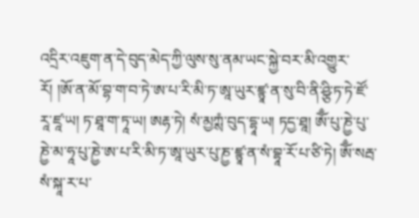འདྲིར་འཇུག་ན་དེ་བུད་མེད་ཀྱི་ལུས་སུ་ནམ་ཡང་སྐྱེ་བར་མི་འགྱུར་རོ། །ཨོ་ན་མོ་བྷ་ག་བ་ཏེ་ཨ་པ་རི་མི་ཏ་ཨཱ་ཡུར་ཛྙཱ་ན་སུ་བི་ནི་ཤྩི་ཏ་ཏེ་ཛོ་རཱ་ཛཱ་ཡ། ཏ་ཐཱ་ག་ཏཱ་ཡ། ཨརྷ་ཏེ། སཾ་མྱཀྶཾ་བུད་དྷཱ་ཡ། ཏདྱ་ཐཱ། ཨོྃ་པུ་ཎྱེ་པུ་ཎྱེ་མ་ཧཱ་པུ་ཎྱེ་ཨ་པ་རི་མི་ཏ་ཨཱ་ཡུར་པུ་ཎྱ་ཛྙཱ་ན་སཾ་བྷཱ་རོ་པ་ཙི་ཏེ། ཨོྃ་སརྦ་སཾ་སྐཱ་ར་པ་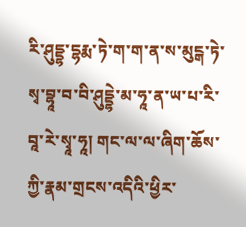རི་ཤུདྡྷ་དྷརྨ་ཏེ་ག་ག་ན་ས་མུངྒ་ཏེ་སྭ་བྷཱ་བ་བི་ཤུདྡྷེ་མ་ཧཱ་ན་ཡ་པ་རི་བཱ་རེ་སྭཱ་ཧཱ། གང་ལ་ལ་ཞིག་ཆོས་ཀྱི་རྣམ་གྲངས་འདིའི་ཕྱིར་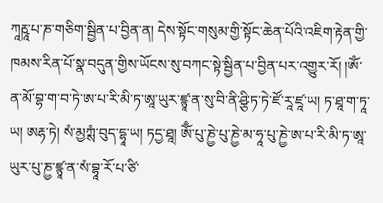ཀཱརྵཱ་པ་ཎ་གཅིག་སྦྱིན་པ་བྱིན་ན། དེས་སྟོང་གསུམ་གྱི་སྟོང་ཆེན་པོའི་འཇིག་རྟེན་གྱི་ཁམས་རིན་པོ་སྣ་བདུན་གྱིས་ཡོངས་སུ་བཀང་སྟེ་སྦྱིན་པ་བྱིན་པར་འགྱུར་རོ། །ཨོཾ་ན་མོ་བྷ་ག་བ་ཏེ་ཨ་པ་རི་མི་ཏ་ཨཱ་ཡུར་ཛྙཱ་ན་སུ་བི་ནི་ཤྩི་ཏ་ཏེ་ཛོ་རཱ་ཛཱ་ཡ། ཏ་ཐཱ་ག་ཏཱ་ཡ། ཨརྷ་ཏེ། སཾ་མྱཀྶཾ་བུད་དྷཱ་ཡ། ཏདྱ་ཐཱ། ཨོྃ་པུ་ཎྱེ་པུ་ཎྱེ་མ་ཧཱ་པུ་ཎྱེ་ཨ་པ་རི་མི་ཏ་ཨཱ་ཡུར་པུ་ཎྱ་ཛྙཱ་ན་སཾ་བྷཱ་རོ་པ་ཙི་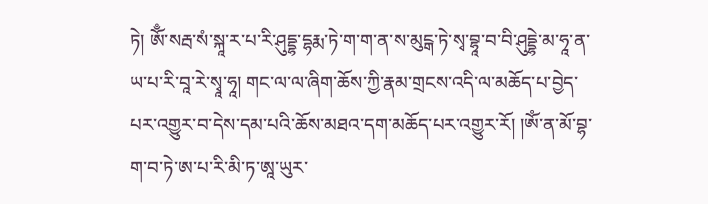ཏེ། ཨོྃ་སརྦ་སཾ་སྐཱ་ར་པ་རི་ཤུདྡྷ་དྷརྨ་ཏེ་ག་ག་ན་ས་མུངྒ་ཏེ་སྭ་བྷཱ་བ་བི་ཤུདྡྷེ་མ་ཧཱ་ན་ཡ་པ་རི་བཱ་རེ་སྭཱ་ཧཱ། གང་ལ་ལ་ཞིག་ཆོས་ཀྱི་རྣམ་གྲངས་འདི་ལ་མཆོད་པ་བྱེད་པར་འགྱུར་བ་དེས་དམ་པའི་ཆོས་མཐའ་དག་མཆོད་པར་འགྱུར་རོ། །ཨོཾ་ན་མོ་བྷ་ག་བ་ཏེ་ཨ་པ་རི་མི་ཏ་ཨཱ་ཡུར་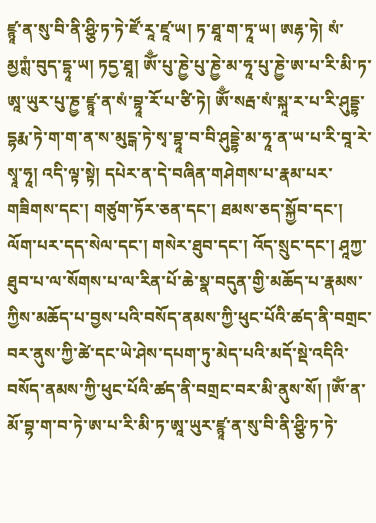ཛྙཱ་ན་སུ་བི་ནི་ཤྩི་ཏ་ཏེ་ཛོ་རཱ་ཛཱ་ཡ། ཏ་ཐཱ་ག་ཏཱ་ཡ། ཨརྷ་ཏེ། སཾ་མྱཀྶཾ་བུད་དྷཱ་ཡ། ཏདྱ་ཐཱ། ཨོྃ་པུ་ཎྱེ་པུ་ཎྱེ་མ་ཧཱ་པུ་ཎྱེ་ཨ་པ་རི་མི་ཏ་ཨཱ་ཡུར་པུ་ཎྱ་ཛྙཱ་ན་སཾ་བྷཱ་རོ་པ་ཙི་ཏེ། ཨོྃ་སརྦ་སཾ་སྐཱ་ར་པ་རི་ཤུདྡྷ་དྷརྨ་ཏེ་ག་ག་ན་ས་མུངྒ་ཏེ་སྭ་བྷཱ་བ་བི་ཤུདྡྷེ་མ་ཧཱ་ན་ཡ་པ་རི་བཱ་རེ་སྭཱ་ཧཱ། འདི་ལྟ་སྟེ། དཔེར་ན་དེ་བཞིན་གཤེགས་པ་རྣམ་པར་གཟིགས་དང་། གཙུག་ཏོར་ཅན་དང་། ཐམས་ཅད་སྐྱོབ་དང་། ལོག་པར་དད་སེལ་དང་། གསེར་ཐུབ་དང་། འོད་སྲུང་དང་། ཤཱཀྱ་ཐུབ་པ་ལ་སོགས་པ་ལ་རིན་པོ་ཆེ་སྣ་བདུན་གྱི་མཆོད་པ་རྣམས་ཀྱིས་མཆོད་པ་བྱས་པའི་བསོད་ནམས་ཀྱི་ཕུང་པོའི་ཚད་ནི་བགྲང་བར་ནུས་ཀྱི་ཚེ་དང་ཡེ་ཤེས་དཔག་ཏུ་མེད་པའི་མདོ་སྡེ་འདིའི་བསོད་ནམས་ཀྱི་ཕུང་པོའི་ཚད་ནི་བགྲང་བར་མི་ནུས་སོ། །ཨོཾ་ན་མོ་བྷ་ག་བ་ཏེ་ཨ་པ་རི་མི་ཏ་ཨཱ་ཡུར་ཛྙཱ་ན་སུ་བི་ནི་ཤྩི་ཏ་ཏེ་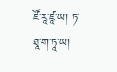ཛོ་རཱ་ཛཱ་ཡ། ཏ་ཐཱ་ག་ཏཱ་ཡ།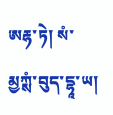ཨརྷ་ཏེ། སཾ་མྱཀྶཾ་བུད་དྷཱ་ཡ།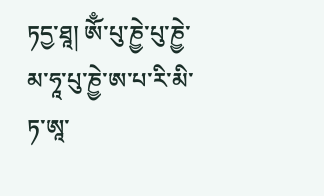ཏདྱ་ཐཱ། ཨོྃ་པུ་ཎྱེ་པུ་ཎྱེ་མ་ཧཱ་པུ་ཎྱེ་ཨ་པ་རི་མི་ཏ་ཨཱ་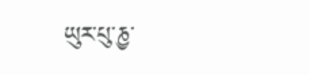ཡུར་པུ་ཎྱ་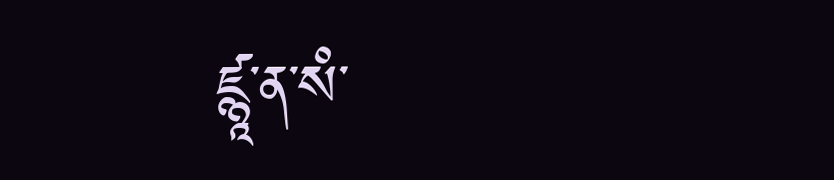ཛྙཱ་ན་སཾ་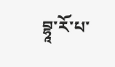བྷཱ་རོ་པ་